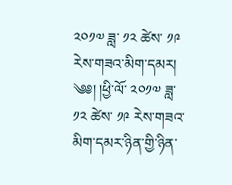༢༠༡༧ ཟླ་ ༡༢ ཚེས་ ༡༩ རེས་གཟའ་མིག་དམར།
༄༅། །ཕྱི་ལོ་ ༢༠༡༧ ཟླ་ ༡༢ ཚེས་ ༡༩ རེས་གཟའ་མིག་དམར་ཉིན་གྱི་ཉིན་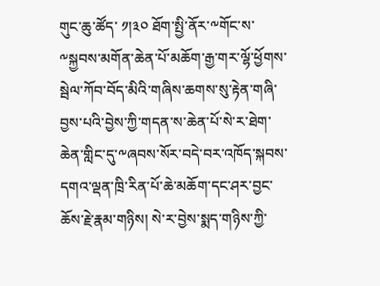གུང་ཆུ་ཚོད་ ༡།༣༠ ཐོག་སྤྱི་ནོར་༸གོང་ས་༸སྐྱབས་མགོན་ཆེན་པོ་མཆོག་རྒྱ་གར་ལྷོ་ཕྱོགས་སྦེལ་ཀོབ་བོད་མིའི་གཞིས་ཆགས་སུ་རྟེན་གཞི་བྱས་པའི་བྱེས་ཀྱི་གདན་ས་ཆེན་པོ་སེ་ར་ཐེག་ཆེན་གླིང་དུ་༸ཞབས་སོར་བདེ་བར་འཁོད་སྐབས་དགའ་ལྡན་ཁྲི་རིན་པོ་ཆེ་མཆོག་དང་ཤར་བྱང་ཆོས་རྗེ་རྣམ་གཉིས། སེ་ར་བྱེས་སྨད་གཉིས་ཀྱི་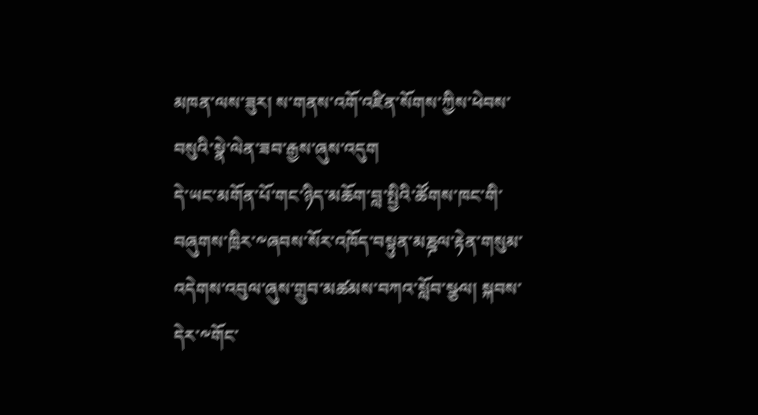མཁན་ལས་ཟུར། ས་གནས་འགོ་འཛིན་སོགས་ཀྱིས་ཕེབས་བསུའི་སྣེ་ལེན་ཟབ་རྒྱས་ཞུས་འདུག
དེ་ཡང་མགོན་པོ་གང་ཉིད་མཆོག་བླ་སྤྱིའི་ཚོགས་ཁང་གི་བཞུགས་ཁྲིར་༸ཞབས་སོར་འཁོད་བསྟུན་མཎྜལ་རྟེན་གསུམ་འདེགས་འབུལ་ཞུས་གྲུབ་མཚམས་བཀའ་སློབ་སྩལ། སྐབས་དེར་༸གོང་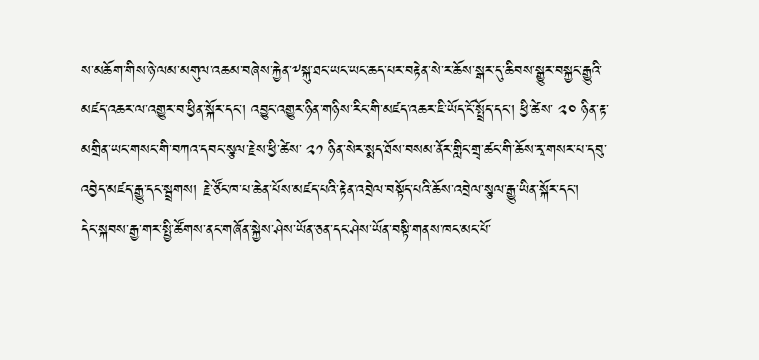ས་མཆོག་གིས་ཉེ་ལམ་མགུལ་འཆམ་བཞེས་རྐྱེན་༸སྐུ་ཐང་ཡང་ཡང་ཆད་པར་བརྟེན་སེ་ར་ཆོས་སྒར་དུ་ཆིབས་སྒྱུར་བསྐྱང་རྒྱུའི་མཛད་འཆར་ལ་འགྱུར་བ་ཕྱིན་སྐོར་དང་། འབྱུང་འགྱུར་ཉིན་གཉིས་རིང་གི་མཛད་འཆར་ཇི་ཡོད་ངོ་སྤྲོད་དང་། ཕྱི་ཚེས་ ༢༠ ཉིན་རྟ་མགྲིན་ཡང་གསང་གི་བཀའ་དབང་སྩལ་རྗེས་ཕྱི་ཚེས་ ༢༡ ཉིན་སེར་སྨད་ཐོས་བསམ་ནོར་གླིང་གྲྭ་ཚང་གི་ཆོས་རྭ་གསར་པ་དབུ་འབྱེད་མཛད་རྒྱུ་དང་སྦྲགས། རྗེ་ཙོང་ཁ་པ་ཆེན་པོས་མཛད་པའི་རྟེན་འབྲེལ་བསྟོད་པའི་ཆོས་འབྲེལ་སྩལ་རྒྱུ་ཡིན་སྐོར་དང་།
དེང་སྐབས་རྒྱ་གར་སྤྱི་ཚོགས་ནང་གཞོན་སྐྱེས་ཤེས་ཡོན་ཅན་དང་ཤེས་ཡོན་བསྟི་གནས་ཁང་མང་པོ་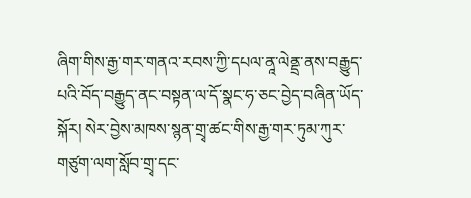ཞིག་གིས་རྒྱ་གར་གནའ་རབས་ཀྱི་དཔལ་ནཱ་ལེནྡྲ་ནས་བརྒྱུད་པའི་བོད་བརྒྱུད་ནང་བསྟན་ལ་དོ་སྣང་ཧ་ཅང་བྱེད་བཞིན་ཡོད་སྐོར། སེར་བྱེས་མཁས་སྙན་གྲྭ་ཚང་གིས་རྒྱ་གར་ཏུམ་ཀུར་གཙུག་ལག་སློབ་གྲྭ་དང་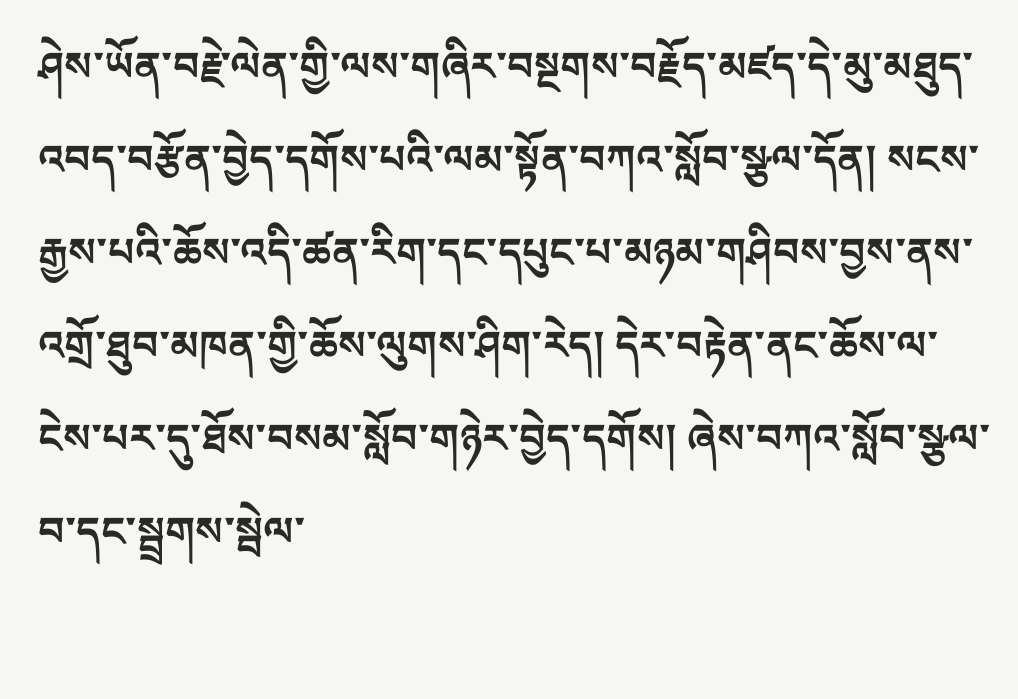ཤེས་ཡོན་བརྗེ་ལེན་གྱི་ལས་གཞིར་བསྔགས་བརྗོད་མཛད་དེ་མུ་མཐུད་འབད་བརྩོན་བྱེད་དགོས་པའི་ལམ་སྟོན་བཀའ་སློབ་སྩལ་དོན། སངས་རྒྱས་པའི་ཆོས་འདི་ཚན་རིག་དང་དཔུང་པ་མཉམ་གཤིབས་བྱས་ནས་འགྲོ་ཐུབ་མཁན་གྱི་ཆོས་ལུགས་ཤིག་རེད། དེར་བརྟེན་ནང་ཆོས་ལ་ངེས་པར་དུ་ཐོས་བསམ་སློབ་གཉེར་བྱེད་དགོས། ཞེས་བཀའ་སློབ་སྩལ་བ་དང་སྦྲགས་སྦེལ་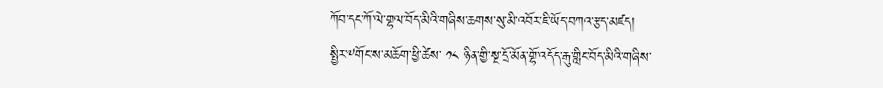ཀོབ་དང་ཀོ་ལེ་གྷལ་བོད་མིའི་གཞིས་ཆགས་སུ་མི་འབོར་ཇི་ཡོད་བཀའ་རྩད་མཛད།
སྤྱིར་༸གོང་ས་མཆོག་ཕྱི་ཚེས་ ༡༨ ཉིན་གྱི་སྔ་དྲོ་མོན་གྷོ་འདོད་རྒུ་གླིང་བོད་མིའི་གཞིས་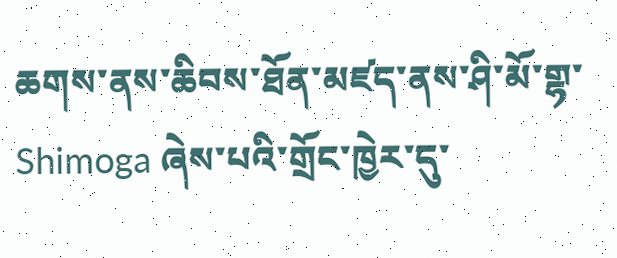ཆགས་ནས་ཆིབས་ཐོན་མཛད་ནས་ཤི་མོ་གྷ་ Shimoga ཞེས་པའི་གྲོང་ཁྱེར་དུ་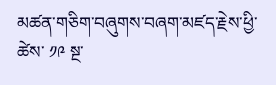མཚན་གཅིག་བཞུགས་བཞག་མཛད་རྗེས་ཕྱི་ཚེས་ ༡༩ སྔ་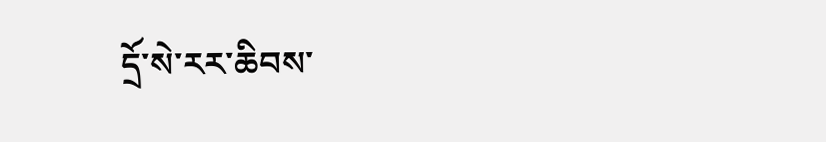དྲོ་སེ་རར་ཆིབས་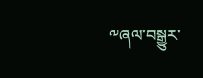༸ཞལ་བསྒྱུར་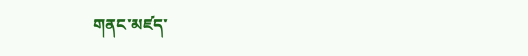གནང་མཛད་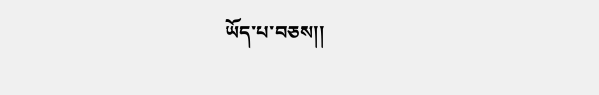ཡོད་པ་བཅས།།